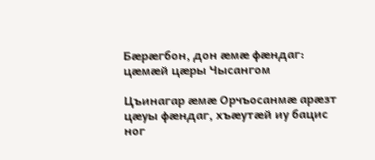Бæрæгбон, дон æмæ фæндаг: цæмæй цæры Чысангом

Цъинагар æмæ Орчъосанмæ арæзт цæуы фæндаг, хъæутæй иу бацис ног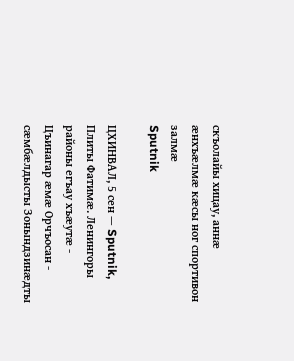скъолайы хицау, аннæ æнхъæлмæ кæсы ног спортивон залмæ
Sputnik

ЦХИНВАЛ, 5 сен — Sputnik, Плиты Фатимæ. Ленингоры районы егъау хъæутæ - Цъинагар æмæ Орчъосан - сæмбæлдысты Зонындзинæдты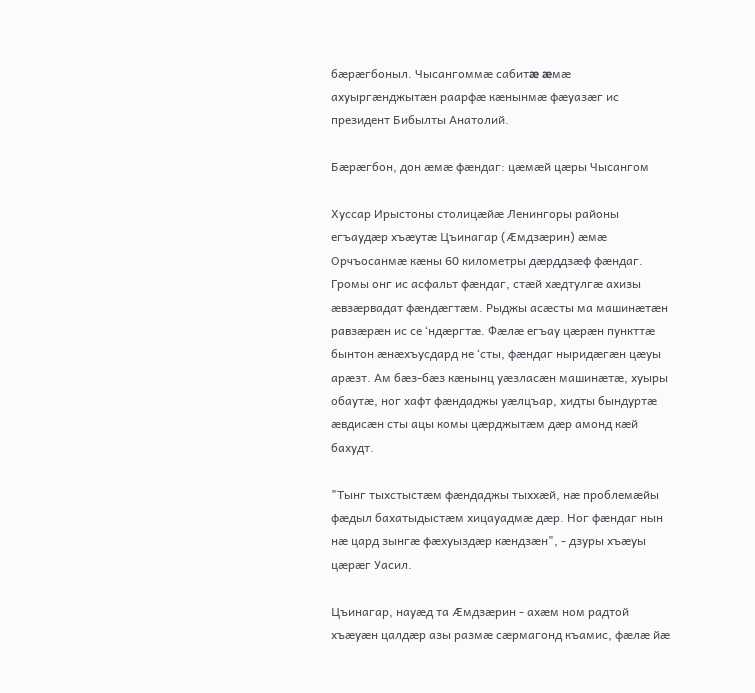бæрæгбоныл. Чысангоммæ сабитæ æмæ ахуыргæнджытæн раарфæ кæнынмæ фæуазæг ис президент Бибылты Анатолий.

Бæрæгбон, дон æмæ фæндаг: цæмæй цæры Чысангом

Хуссар Ирыстоны столицæйæ Ленингоры районы егъаудæр хъæутæ Цъинагар (Ӕмдзæрин) æмæ Орчъосанмæ кæны 60 километры дæрддзæф фæндаг. Громы онг ис асфальт фæндаг, стæй хæдтулгæ ахизы æвзæрвадат фæндæгтæм. Рыджы асæсты ма машинæтæн равзæрæн ис се ʻндæргтæ. Фæлæ егъау цæрæн пункттæ бынтон æнæхъусдард не ʻсты, фæндаг ныридæгæн цæуы арæзт. Ам бæз-бæз кæнынц уæзласæн машинæтæ, хуыры обаутæ, ног хафт фæндаджы уæлцъар, хидты бындуртæ æвдисæн сты ацы комы цæрджытæм дæр амонд кæй бахудт.

"Тынг тыхстыстæм фæндаджы тыххæй, нæ проблемæйы фæдыл бахатыдыстæм хицауадмæ дæр. Ног фæндаг нын нæ цард зынгæ фæхуыздæр кæндзæн", - дзуры хъæуы цæрæг Уасил.

Цъинагар, науæд та Ӕмдзæрин - ахæм ном радтой хъæуæн цалдæр азы размæ сæрмагонд къамис, фæлæ йæ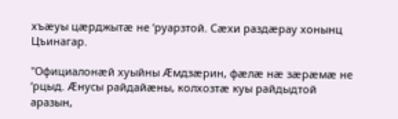хъæуы цæрджытæ не ʻруарзтой. Сæхи раздæрау хонынц Цъинагар.

"Официалонæй хуыйны Ӕмдзæрин, фæлæ нæ зæрæмæ не ʻрцыд. Ӕнусы райдайæны, колхозтæ куы райдыдтой аразын,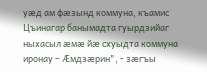уæд ам фæзынд коммуна, къамис Цъинагар банымадта гуырдзийаг ныхасыл æмæ йæ схуыдта коммуна иронау – Ӕмдзæрин", - зæгъы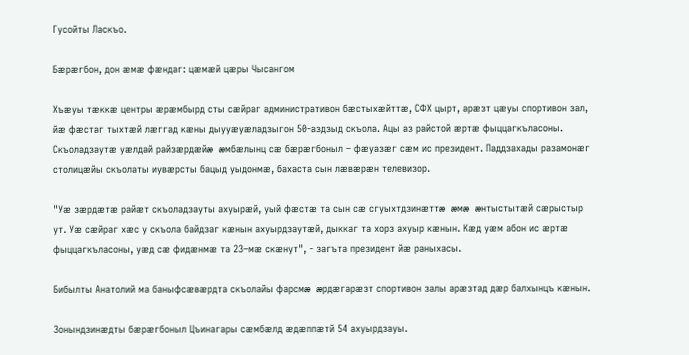Гусойты Ласкъо.

Бæрæгбон, дон æмæ фæндаг: цæмæй цæры Чысангом

Хъæуы тæккæ центры æрæмбырд сты сæйраг административон бæстыхæйттæ, СФХ цырт, арæзт цæуы спортивон зал, йæ фæстаг тыхтæй лæггад кæны дыууæуæладзыгон 50-аздзыд скъола. Ацы аз райстой æртæ фыццагкъласоны. Скъоладзаутæ уæлдай райзæрдæйæ æмбæлынц сæ бæрæгбоныл – фæуазæг сæм ис президент. Паддзахады разамонæг столицæйы скъолаты иувæрсты бацыд уыдонмæ, бахаста сын лæвæрæн телевизор.

"Уæ зæрдæтæ райæт скъоладзауты ахуырæй, уый фæстæ та сын сæ сгуыхтдзинæттæ æмæ æнтыстытæй сæрыстыр ут. Уæ сæйраг хæс у скъола байдзаг кæнын ахуырдзаутæй, дыккаг та хорз ахуыр кæнын. Кæд уæм абон ис æртæ фыццагкъласоны, уæд сæ фидæнмæ та 23–мæ скæнут", - загъта президент йæ раныхасы.

Бибылты Анатолий ма баныфсæвæрдта скъолайы фарсмæ æрдæгарæзт спортивон залы арæзтад дæр балхынцъ кæнын.

Зонындзинæдты бæрæгбоныл Цъинагары сæмбæлд æдæппæтй 54 ахуырдзауы.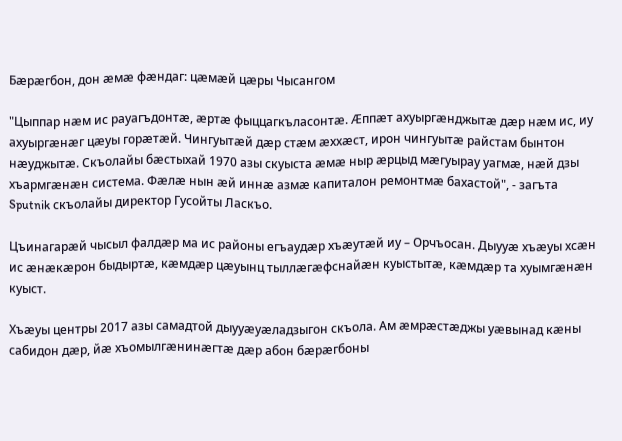Бæрæгбон, дон æмæ фæндаг: цæмæй цæры Чысангом

"Цыппар нæм ис рауагъдонтæ, æртæ фыццагкъласонтæ. Æппæт ахуыргæнджытæ дæр нæм ис, иу ахуыргæнæг цæуы горæтæй. Чингуытæй дæр стæм æххæст, ирон чингуытæ райстам бынтон нæуджытæ. Скъолайы бæстыхай 1970 азы скуыста æмæ ныр æрцыд мæгуырау уагмæ, нæй дзы хъармгæнæн система. Фæлæ нын æй иннæ азмæ капиталон ремонтмæ бахастой", - загъта Sputnik скъолайы директор Гусойты Ласкъо.

Цъинагарæй чысыл фалдæр ма ис районы егъаудæр хъæутæй иу – Орчъосан. Дыууæ хъæуы хсæн ис æнæкæрон быдыртæ, кæмдæр цæуынц тыллæгæфснайæн куыстытæ, кæмдæр та хуымгæнæн куыст.

Хъæуы центры 2017 азы самадтой дыууæуæладзыгон скъола. Ам æмрæстæджы уæвынад кæны сабидон дæр, йæ хъомылгæнинæгтæ дæр абон бæрæгбоны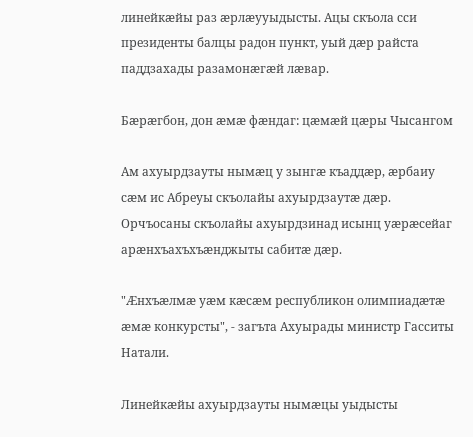линейкæйы раз æрлæууыдысты. Ацы скъола сси президенты балцы радон пункт, уый дæр райста паддзахады разамонæгæй лæвар.

Бæрæгбон, дон æмæ фæндаг: цæмæй цæры Чысангом

Ам ахуырдзауты нымæц у зынгæ къаддæр, æрбаиу сæм ис Абреуы скъолайы ахуырдзаутæ дæр. Орчъосаны скъолайы ахуырдзинад исынц уæрæсейаг арæнхъахъхъæнджыты сабитæ дæр.

"Ӕнхъæлмæ уæм кæсæм республикон олимпиадæтæ æмæ конкурсты", - загъта Ахуырады министр Гасситы Натали.

Линейкæйы ахуырдзауты нымæцы уыдысты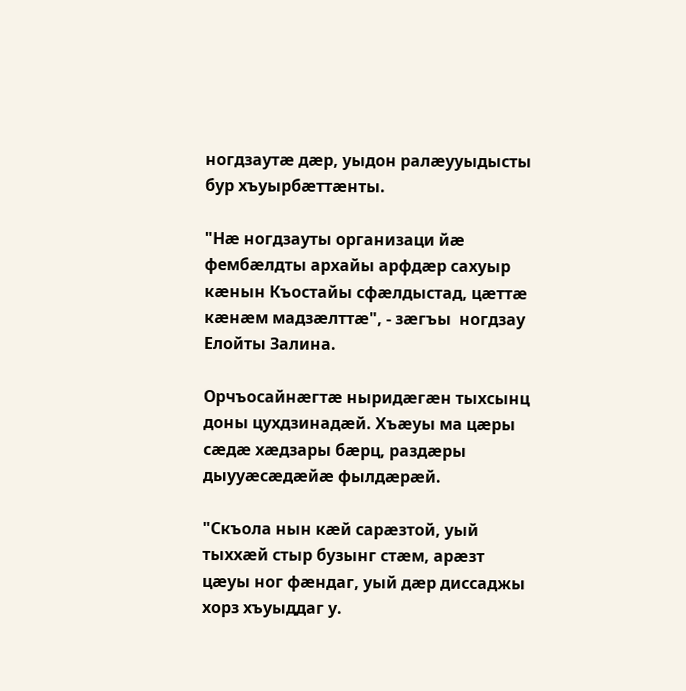ногдзаутæ дæр, уыдон ралæууыдысты бур хъуырбæттæнты.

"Нæ ногдзауты организаци йæ фембæлдты архайы арфдæр сахуыр кæнын Къостайы сфæлдыстад, цæттæ кæнæм мадзæлттæ", - зæгъы  ногдзау Елойты Залина.

Орчъосайнæгтæ ныридæгæн тыхсынц доны цухдзинадæй. Хъæуы ма цæры сæдæ хæдзары бæрц, раздæры дыууæсæдæйæ фылдæрæй.

"Скъола нын кæй сарæзтой, уый тыххæй стыр бузынг стæм, арæзт цæуы ног фæндаг, уый дæр диссаджы хорз хъуыддаг у.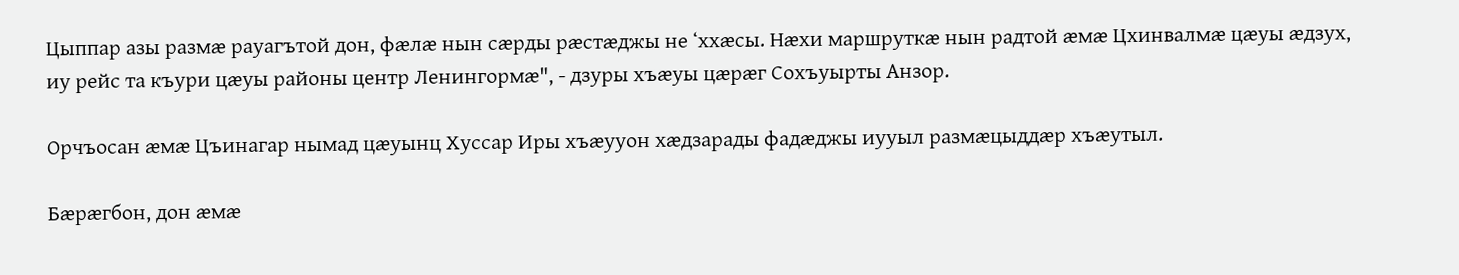Цыппар азы размæ рауагътой дон, фæлæ нын сæрды рæстæджы не ʻххæсы. Нæхи маршруткæ нын радтой æмæ Цхинвалмæ цæуы æдзух, иу рейс та къури цæуы районы центр Ленингормæ", - дзуры хъæуы цæрæг Сохъуырты Анзор.

Орчъосан æмæ Цъинагар нымад цæуынц Хуссар Иры хъæууон хæдзарады фадæджы иууыл размæцыддæр хъæутыл.

Бæрæгбон, дон æмæ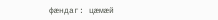фæндаг: цæмæй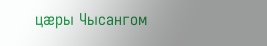цæры Чысангом